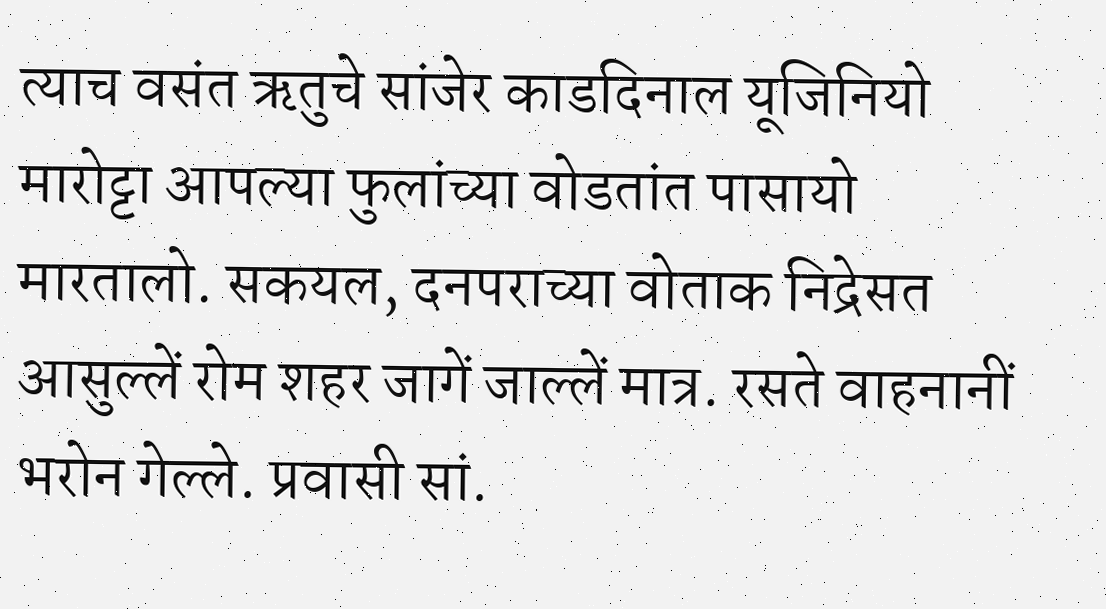त्याच वसंत ऋतुचे सांजेर काडदिनाल यूजिनियो मारोट्टा आपल्या फुलांच्या वोडतांत पासायो मारतालो. सकयल, दनपराच्या वोताक निद्रेसत आसुल्लें रोम शहर जागें जाल्लें मात्र. रसते वाहनानीं भरोन गेल्ले. प्रवासी सां.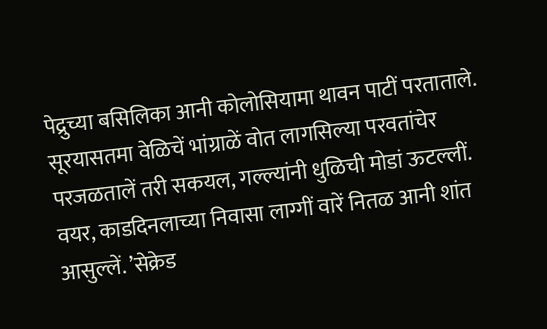पेद्रुच्या बसिलिका आनी कोलोसियामा थावन पाटीं परताताले. सूरयासतमा वेळिचें भांग्राळें वोत लागसिल्या परवतांचेर परजळतालें तरी सकयल, गल्ल्यांनी धुळिची मोडां ऊटल्लीं.
वयर, काडदिनलाच्या निवासा लाग्गीं वारें नितळ आनी शांत आसुल्लें. ’सेक्रेड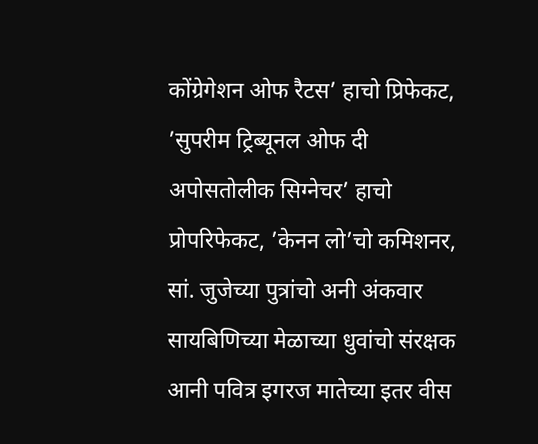कोंग्रेगेशन ओफ रैटस’ हाचो प्रिफेकट, ’सुपरीम ट्रिब्यूनल ओफ दी अपोसतोलीक सिग्नेचर’ हाचो प्रोपरिफेकट, ’केनन लो’चो कमिशनर, सां. जुजेच्या पुत्रांचो अनी अंकवार सायबिणिच्या मेळाच्या धुवांचो संरक्षक आनी पवित्र इगरज मातेच्या इतर वीस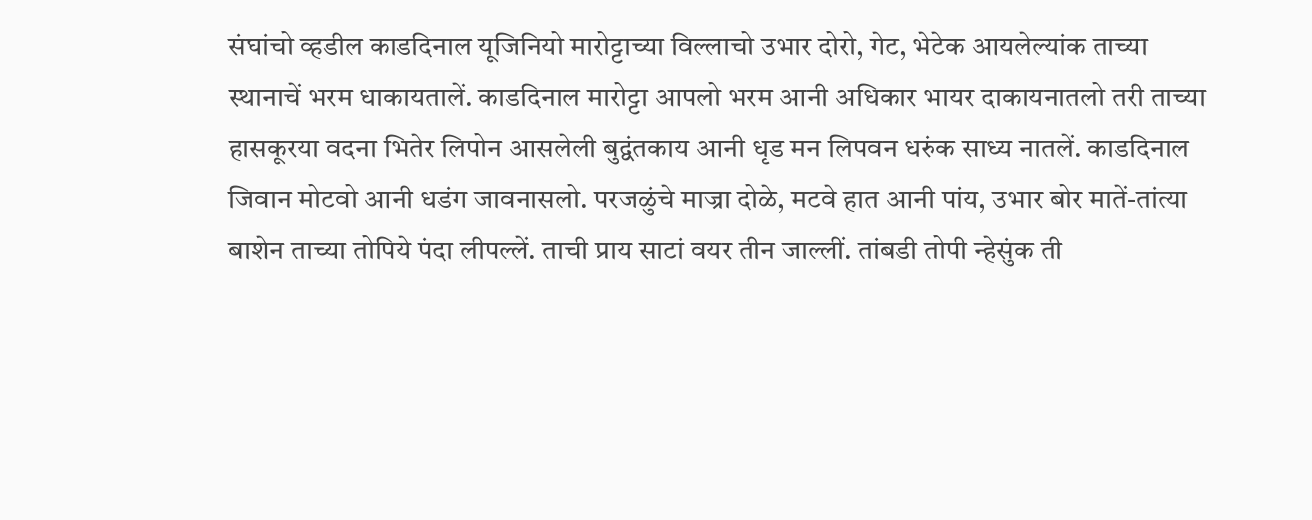संघांचो व्हडील काडदिनाल यूजिनियो मारोट्टाच्या विल्लाचो उभार दोरो, गेट, भेटेक आयलेल्यांक ताच्या स्थानाचें भरम धाकायतालें. काडदिनाल मारोट्टा आपलो भरम आनी अधिकार भायर दाकायनातलो तरी ताच्या हासकूरया वदना भितेर लिपोन आसलेली बुद्वंतकाय आनी धृड मन लिपवन धरुंक साध्य नातलें. काडदिनाल जिवान मोटवो आनी धडंग जावनासलो. परजळुंचे माज्रा दोळे, मटवे हात आनी पांय, उभार बोर मातें-तांत्या बाशेन ताच्या तोपिये पंदा लीपल्लें. ताची प्राय साटां वयर तीन जाल्लीं. तांबडी तोपी न्हेसुंक ती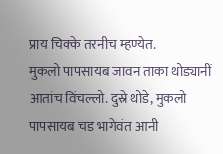प्राय चिक्के तरनीच म्हण्येत.
मुकलो पापसायब जावन ताका थोड्यानीं आतांच विंचल्लो. दुस्रे थोडे, मुकलो पापसायब चड भागेवंत आनी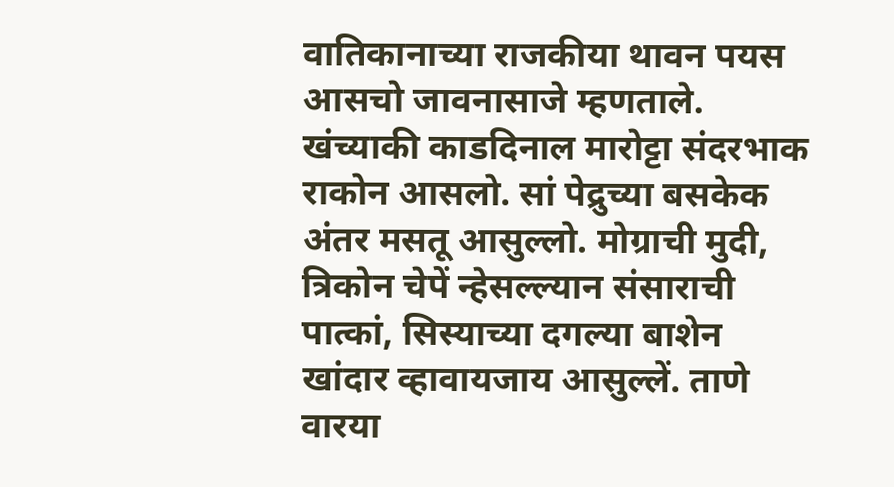वातिकानाच्या राजकीया थावन पयस आसचो जावनासाजे म्हणताले. खंच्याकी काडदिनाल मारोट्टा संदरभाक राकोन आसलो. सां पेद्रुच्या बसकेक अंतर मसतू आसुल्लो. मोग्राची मुदी, त्रिकोन चेपें न्हेसल्ल्यान संसाराची पात्कां, सिस्याच्या दगल्या बाशेन खांदार व्हावायजाय आसुल्लें. ताणे वारया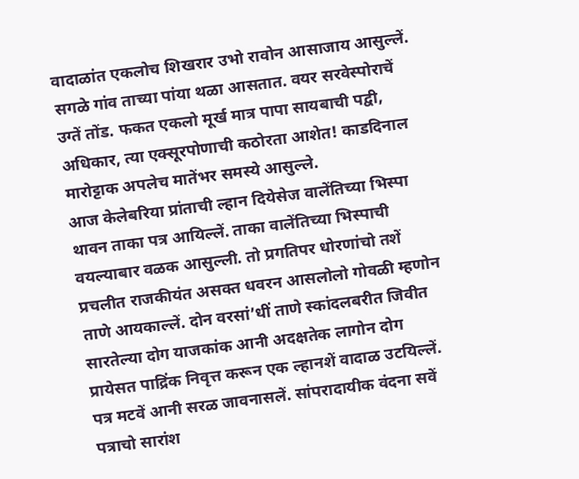वादाळांत एकलोच शिखरार उभो रावोन आसाजाय आसुल्लें. सगळे गांव ताच्या पांया थळा आसतात. वयर सरवेस्पोराचें उग्तें तोंड. फकत एकलो मूर्ख मात्र पापा सायबाची पद्वी, अधिकार, त्या एक्सूरपोणाची कठोरता आशेत! काडदिनाल मारोट्टाक अपलेच मातेंभर समस्ये आसुल्ले.
आज केलेबरिया प्रांताची ल्हान दियेसेज वालेंतिच्या भिस्पा थावन ताका पत्र आयिल्लें. ताका वालेंतिच्या भिस्पाची वयल्याबार वळक आसुल्ली. तो प्रगतिपर धोरणांचो तशें प्रचलीत राजकीयंत असक्त धवरन आसलोलो गोवळी म्हणोन ताणे आयकाल्लें. दोन वरसां’धीं ताणे स्कांदलबरीत जिवीत सारतेल्या दोग याजकांक आनी अदक्षतेक लागोन दोग प्रायेसत पाद्रिंक निवृत्त करून एक ल्हानशें वादाळ उटयिल्लें. पत्र मटवें आनी सरळ जावनासलें. सांपरादायीक वंदना सवें पत्राचो सारांश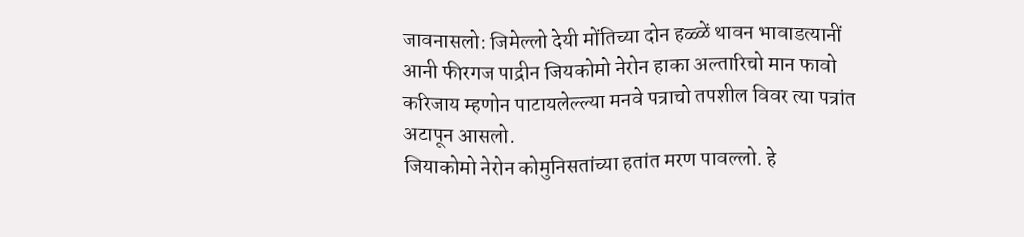जावनासलो: जिमेल्लो देयी मोंतिच्या दोन हळ्ळें थावन भावाडत्यानीं आनी फीरगज पाद्रीन जियकोमो नेरोन हाका अल्तारिचो मान फावो करिजाय म्हणोन पाटायलेल्ल्या मनवे पत्राचो तपशील विवर त्या पत्रांत अटापून आसलो.
जियाकोमो नेरोन कोमुनिसतांच्या हतांत मरण पावल्लो. हे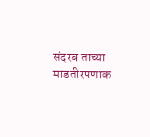संदरब ताच्या माडतीरपणाक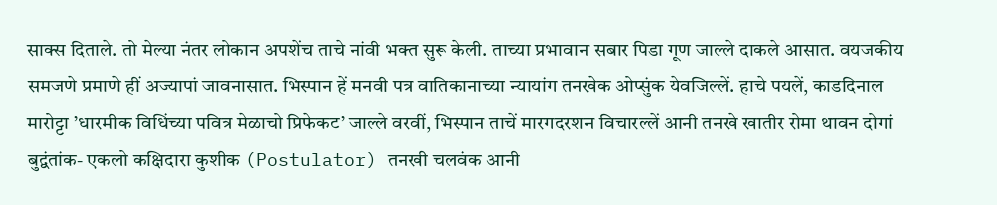साक्स दिताले. तो मेल्या नंतर लोकान अपशेंच ताचे नांवी भक्त सुरू केली. ताच्या प्रभावान सबार पिडा गूण जाल्ले दाकले आसात. वयजकीय समजणे प्रमाणे हीं अज्यापां जावनासात. भिस्पान हें मनवी पत्र वातिकानाच्या न्यायांग तनखेक ओप्सुंक येवजिल्लें. हाचे पयलें, काडदिनाल मारोट्टा ’धारमीक विधिंच्या पवित्र मेळाचो प्रिफेकट’ जाल्ले वरवीं, भिस्पान ताचें मारगदरशन विचारल्लें आनी तनखे खातीर रोमा थावन दोगां बुद्वंतांक- एकलो कक्षिदारा कुशीक (Postulator) तनखी चलवंक आनी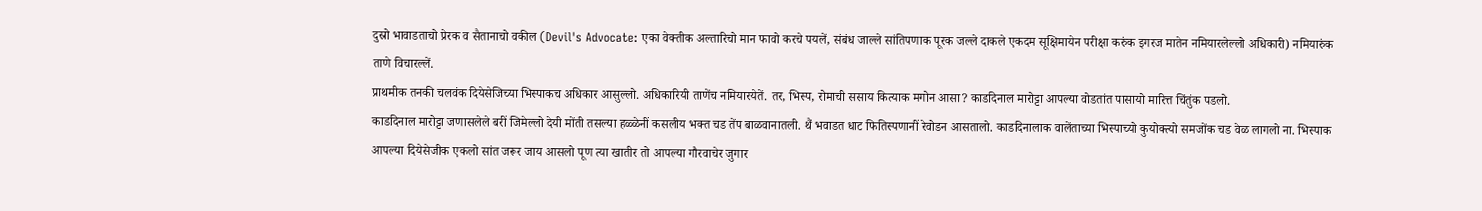दुस्रो भावाडताचो प्रेरक व सैतानाचो वकील (Devil's Advocate: एका वेक्तीक अल्तारिचो मान फावो करचे पयलें, संबंध जाल्ले सांतिपणाक पूरक जल्ले दाकले एकदम सूक्षिमायेन परीक्षा करुंक इगरज मातेन नमियारलेल्लो अधिकारी) नमियारुंक ताणे विचारल्लें.
प्राथमीक तनकी चलवंक दियेसेजिच्या भिस्पाकच अधिकार आसुल्लो. अधिकारियी ताणेंच नमियारयेतें. तर, भिस्प, रोमाची ससाय कित्याक मगोन आसा? काडदिनाल मारोट्टा आपल्या वोडतांत पासायो मारित्त चिंतुंक पडलो.
काडदिनाल मारोट्टा जणासलेले बरीं जिमेल्लो देयी मोंती तसल्या हळ्ळेनीं कसलीय भक्त चड तेंप बाळवानातली. थैं भवाडत धाट फितिस्पणानीं रेवोडन आसतालो. काडदिनालाक वालेंताच्या भिस्पाच्यो कुयोक्त्यो समजोंक चड वेळ लागलो ना. भिस्पाक आपल्या दियेसेजीक एकलो सांत जरूर जाय आसलो पूण त्या खातीर तो आपल्या गौरवाचेर जुगार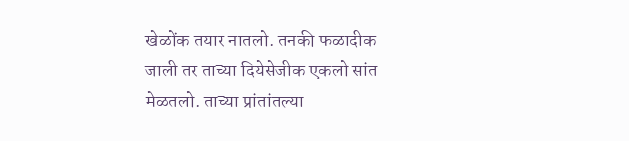खेळोंक तयार नातलो. तनकी फळादीक जाली तर ताच्या दियेसेजीक एकलो सांत मेळतलो. ताच्या प्रांतांतल्या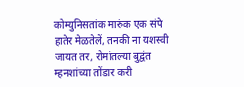कोम्युनिसतांक मारुंक एक संपे हातेर मेळतेलें, तनकी ना यशस्वी जायत तर, रोमांतल्या बुद्वंत म्हनशांच्या तोंडार करी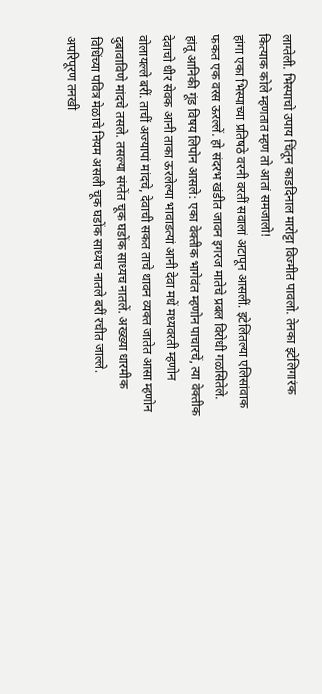लाग्तेली. भिस्पाचो उपाय चिंतून काडदिनाल मारोट्टा विज्मीत पावलो. तेनका इटेलिगारंक कित्याक कोले म्हणतात म्हण तो आतां समजालो!
हांगा एका भिस्पाच्या प्रतिषठे वरनी वरतीं सवालां अटापून आसलीं. इटेलिंतल्या एलिसांवाक फकत एक वरस ऊरल्लें. हो संदरभ खंडीत जावन इगरज मातेचे प्रबल विरोधी गळसितेले. हांतू आनिकी गूंड विषय लिपोन आसले: एका वेक्तीक भागेवंत म्हणोन पाचारचें, त्या वेक्तीक देवाचो धीर सेवक आनी ताका ऊरलेल्या भावाडत्यां आनी देवा मधें मध्यवरती म्हणोन वोलायल्ले बरीं. ताचीं अज्यापां मांदचे, देवाची सकत ताचे थावन व्यक्त जातेत आसा म्हणोन दुबावाविणे मांदचे तसले. तसल्या संग्तेंत चूक घडोंक साध्यच नातलें. अख्ख्या धारमीक विधिंच्या पवित्र मेळाचे नियम असली चूक घडोंक साध्यच नातले बरीं रचीत जाल्ले. अपरिपूरण तनखी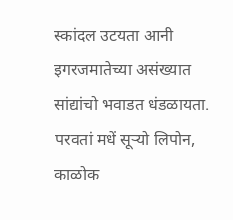स्कांदल उटयता आनी इगरजमातेच्या असंख्यात सांद्यांचो भवाडत धंडळायता.
परवतां मधें सूऱ्यो लिपोन, काळोक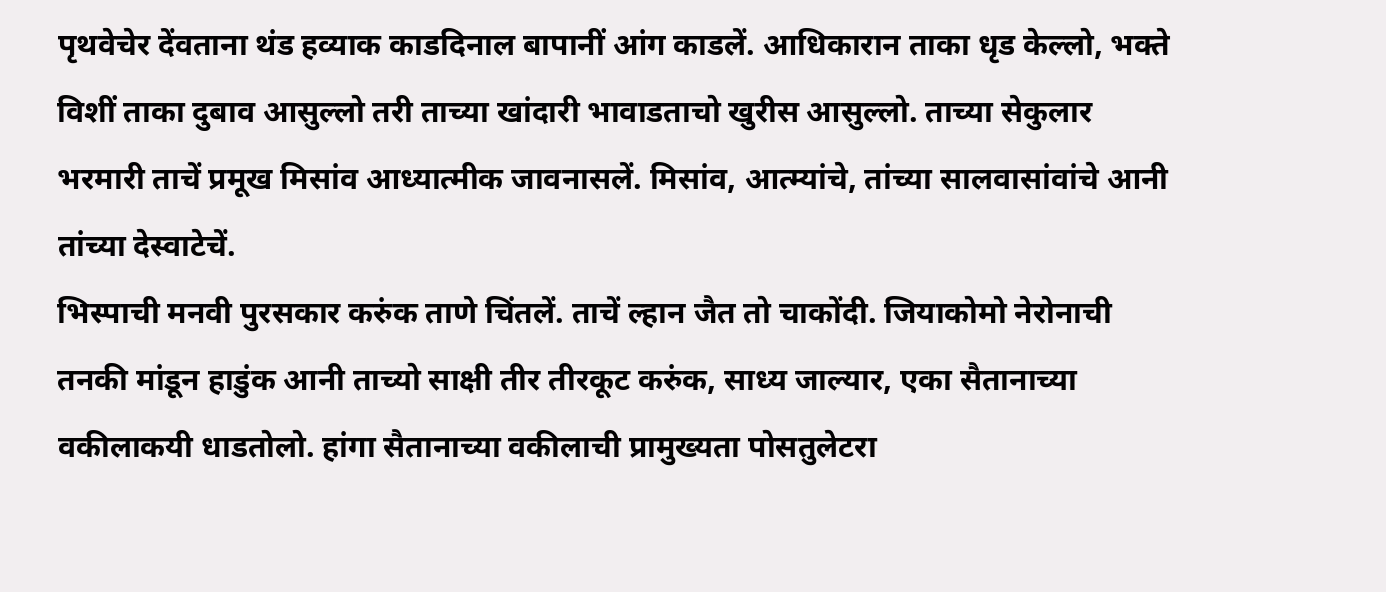पृथवेचेर देंवताना थंड हव्याक काडदिनाल बापानीं आंग काडलें. आधिकारान ताका धृड केल्लो, भक्ते विशीं ताका दुबाव आसुल्लो तरी ताच्या खांदारी भावाडताचो खुरीस आसुल्लो. ताच्या सेकुलार भरमारी ताचें प्रमूख मिसांव आध्यात्मीक जावनासलें. मिसांव, आत्म्यांचे, तांच्या सालवासांवांचे आनी तांच्या देस्वाटेचें.
भिस्पाची मनवी पुरसकार करुंक ताणे चिंतलें. ताचें ल्हान जैत तो चाकोंदी. जियाकोमो नेरोनाची तनकी मांडून हाडुंक आनी ताच्यो साक्षी तीर तीरकूट करुंक, साध्य जाल्यार, एका सैतानाच्या वकीलाकयी धाडतोलो. हांगा सैतानाच्या वकीलाची प्रामुख्यता पोसतुलेटरा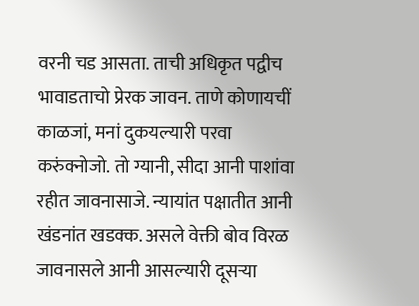वरनी चड आसता. ताची अधिकृत पद्वीच भावाडताचो प्रेरक जावन. ताणे कोणायचीं काळजां, मनां दुकयल्यारी परवा करुंक्नोजो. तो ग्यानी, सीदा आनी पाशांवा रहीत जावनासाजे. न्यायांत पक्षातीत आनी खंडनांत खडक्क. असले वेक्ती बोव विरळ जावनासले आनी आसल्यारी दूसऱ्या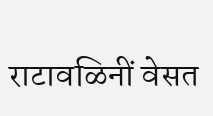राटावळिनीं वेसत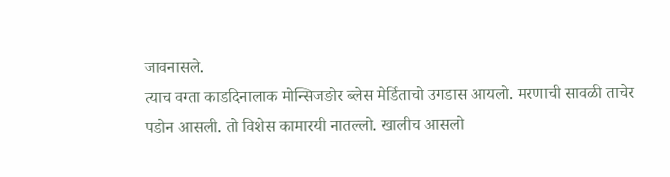जावनासले.
त्याच वग्ता काडदिनालाक मोन्सिजङोर ब्लेस मेर्डिताचो उगडास आयलो. मरणाची सावळी ताचेर पडोन आसली. तो विशेस कामारयी नातल्लो. खालीच आसलो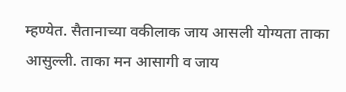म्हण्येत. सैतानाच्या वकीलाक जाय आसली योग्यता ताका आसुल्ली. ताका मन आसागी व जाय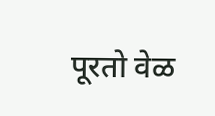पूरतो वेळ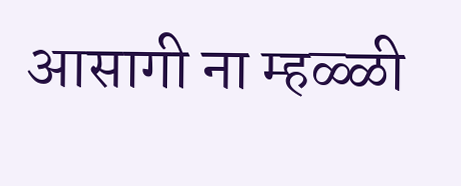आसागी ना म्हळ्ळी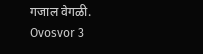गजाल वेगळी.
Ovosvor 3